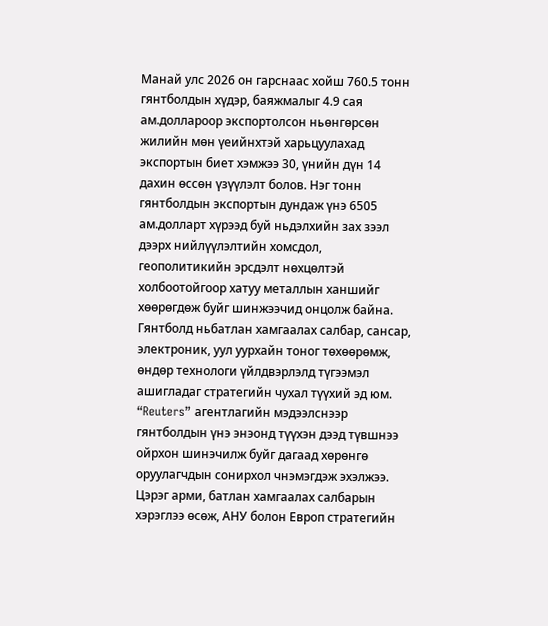Манай улс 2026 он гарснаас хойш 760.5 тонн гянтболдын хүдэр, баяжмалыг 4.9 сая ам.доллароор экспортолсон ньөнгөрсөн жилийн мөн үеийнхтэй харьцуулахад экспортын биет хэмжээ 30, үнийн дүн 14 дахин өссөн үзүүлэлт болов. Нэг тонн гянтболдын экспортын дундаж үнэ 6505 ам.долларт хүрээд буй ньдэлхийн зах зээл дээрх нийлүүлэлтийн хомсдол, геополитикийн эрсдэлт нөхцөлтэй холбоотойгоор хатуу металлын ханшийг хөөрөгдөж буйг шинжээчид онцолж байна.
Гянтболд ньбатлан хамгаалах салбар, сансар, электроник, уул уурхайн тоног төхөөрөмж, өндөр технологи үйлдвэрлэлд түгээмэл ашигладаг стратегийн чухал түүхий эд юм. “Reuters” агентлагийн мэдээлснээр гянтболдын үнэ энэонд түүхэн дээд түвшнээ ойрхон шинэчилж буйг дагаад хөрөнгө оруулагчдын сонирхол чнэмэгдэж эхэлжээ. Цэрэг арми, батлан хамгаалах салбарын хэрэглээ өсөж, АНУ болон Европ стратегийн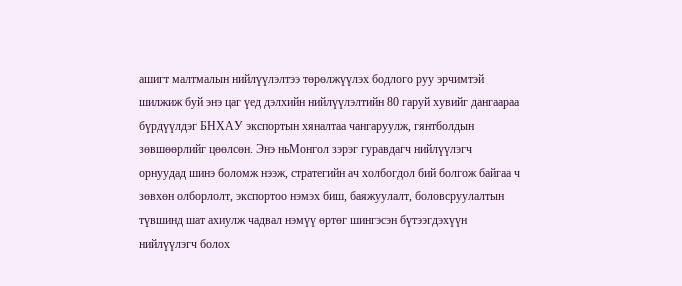ашигт малтмалын нийлүүлэлтээ төрөлжүүлэх бодлого руу эрчимтэй шилжиж буй энэ цаг үед дэлхийн нийлүүлэлтийн 80 гаруй хувийг дангаараа бүрдүүлдэг БНХАУ экспортын хяналтаа чангаруулж, гянтболдын зөвшөөрлийг цөөлсөн. Энэ ньМонгол зэрэг гуравдагч нийлүүлэгч орнуудад шинэ боломж нээж, стратегийн ач холбогдол бий болгож байгаа ч зөвхөн олборлолт, экспортоо нэмэх биш, баяжуулалт, боловсруулалтын түвшинд шат ахиулж чадвал нэмүү өртөг шингэсэн бүтээгдэхүүн нийлүүлэгч болох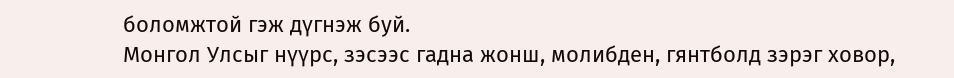боломжтой гэж дүгнэж буй.
Монгол Улсыг нүүрс, зэсээс гадна жонш, молибден, гянтболд зэрэг ховор,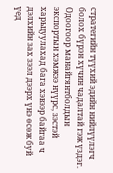стратегийн түүхий эдийн нийлүүлэгч болох бүрэн хүчин чадалтай гэж үздэг. Одоогоор манайгянтболдын экспортын хэмжээ нүүрс, зэстэй харьцуулахад бага хэвээр байгаа ч дэлхийн зах зээл дээрх үнэ өсөж буй үед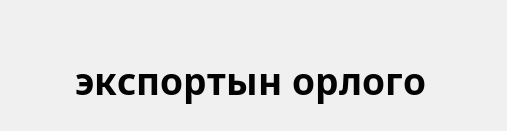экспортын орлого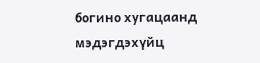богино хугацаанд мэдэгдэхүйц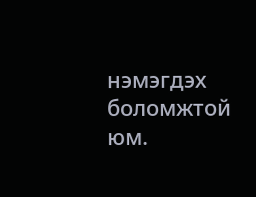нэмэгдэх боломжтой юм.